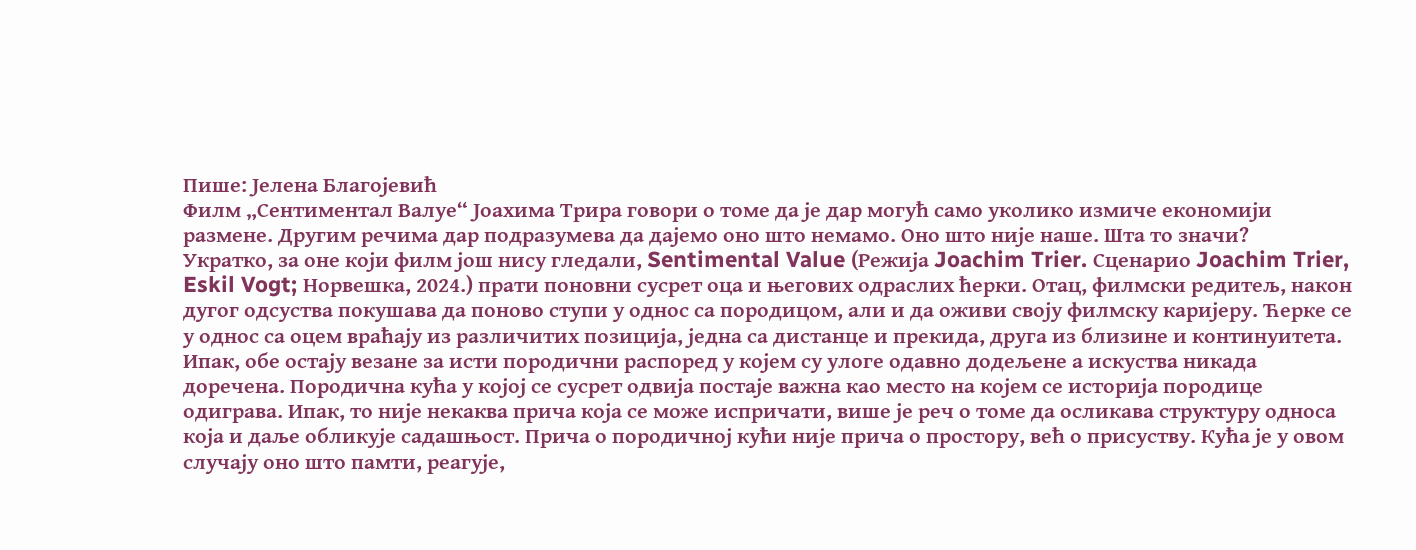Пише: Јелена Благојевић
Филм „Сентиментал Валуе“ Јоахима Трира говори о томе да је дар могућ само уколико измиче економији размене. Другим речима дар подразумева да дајемо оно што немамо. Оно што није наше. Шта то значи?
Укратко, за оне који филм још нису гледали, Sentimental Value (Режија Joachim Trier. Сценарио Joachim Trier, Eskil Vogt; Норвешка, 2024.) прати поновни сусрет оца и његових одраслих ћерки. Отац, филмски редитељ, након дугог одсуства покушава да поново ступи у однос са породицом, али и да оживи своју филмску каријеру. Ћерке се у однос са оцем враћају из различитих позиција, једна са дистанце и прекида, друга из близине и континуитета. Ипак, обе остају везане за исти породични распоред у којем су улоге одавно додељене а искуства никада доречена. Породична кућа у којој се сусрет одвија постаје важна као место на којем се историја породице одиграва. Ипак, то није некаква прича која се може испричати, више је реч о томе да осликава структуру односа која и даље обликује садашњост. Прича о породичној кући није прича о простору, већ о присуству. Кућа је у овом случају оно што памти, реагује,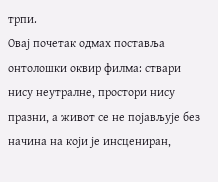трпи.
Овај почетак одмах поставља онтолошки оквир филма: ствари нису неутралне, простори нису празни, а живот се не појављује без начина на који је инсцениран,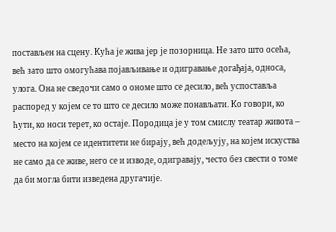постављен на сцену. Кућа је жива јер је позорница. Не зато што осећа, већ зато што омогућава појављивање и одигравање догађаја, односа, улога. Она не сведочи само о ономе што се десило, већ успоставља распоред у којем се то што се десило може понављати. Ко говори, ко ћути, ко носи терет, ко остаје. Породица је у том смислу театар живота – место на којем се идентитети не бирају, већ додељују, на којем искуства не само да се живе, него се и изводе, одигравају, често без свести о томе да би могла бити изведена другачије.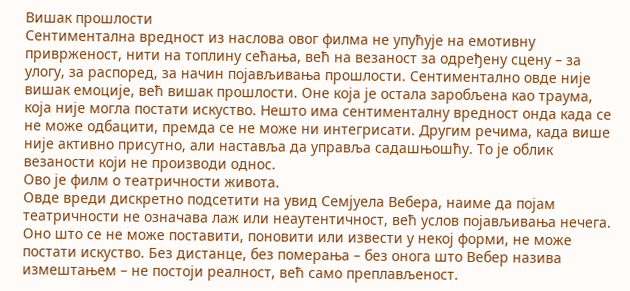Вишак прошлости
Сентиментална вредност из наслова овог филма не упућује на емотивну приврженост, нити на топлину сећања, већ на везаност за одређену сцену – за улогу, за распоред, за начин појављивања прошлости. Сентиментално овде није вишак емоције, већ вишак прошлости. Оне која је остала заробљена као траума, која није могла постати искуство. Нешто има сентименталну вредност онда када се не може одбацити, премда се не може ни интегрисати. Другим речима, када више није активно присутно, али наставља да управља садашњошћу. То је облик везаности који не производи однос.
Ово је филм о театричности живота.
Овде вреди дискретно подсетити на увид Семјуела Вебера, наиме да појам театричности не означава лаж или неаутентичност, већ услов појављивања нечега. Оно што се не може поставити, поновити или извести у некој форми, не може постати искуство. Без дистанце, без померања – без онога што Вебер назива измештањем – не постоји реалност, већ само преплављеност.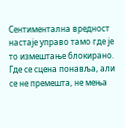Сентиментална вредност настаје управо тамо где је то измештање блокирано. Где се сцена понавља, али се не премешта, не мења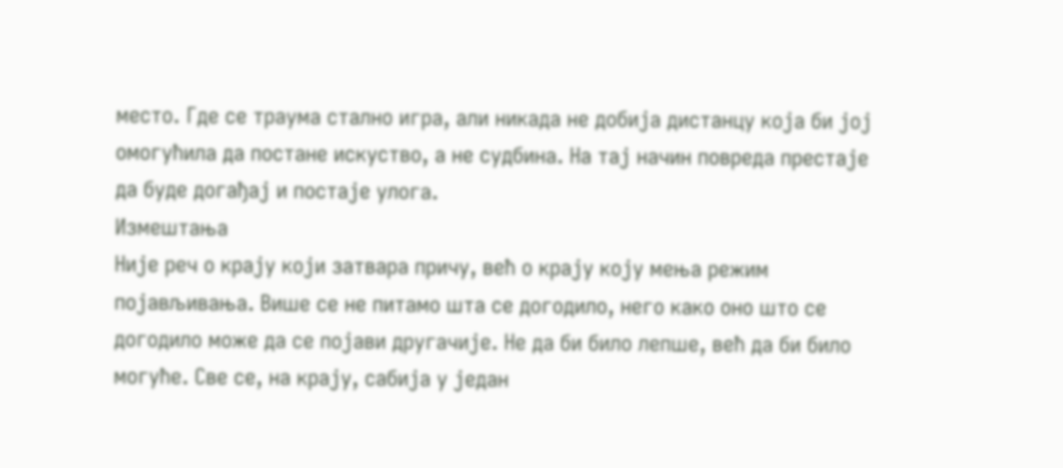место. Где се траума стално игра, али никада не добија дистанцу која би јој омогућила да постане искуство, а не судбина. На тај начин повреда престаје да буде догађај и постаје улога.
Измештања
Није реч о крају који затвара причу, већ о крају коју мења режим појављивања. Више се не питамо шта се догодило, него како оно што се догодило може да се појави другачије. Не да би било лепше, већ да би било могуће. Све се, на крају, сабија у један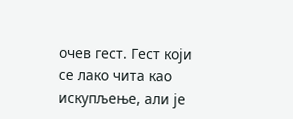очев гест. Гест који се лако чита као искупљење, али је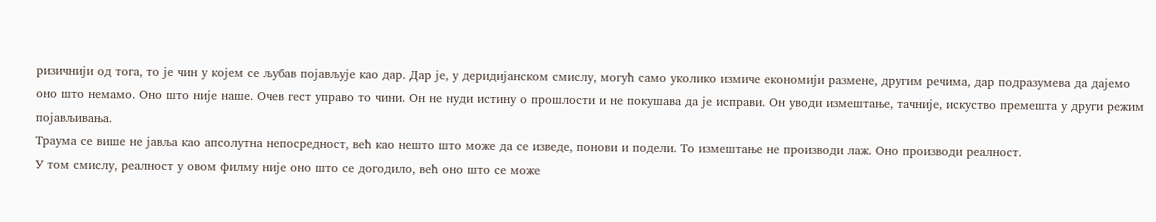ризичнији од тога, то је чин у којем се љубав појављује као дар. Дар је, у деридијанском смислу, могућ само уколико измиче економији размене, другим речима, дар подразумева да дајемо оно што немамо. Оно што није наше. Очев гест управо то чини. Он не нуди истину о прошлости и не покушава да је исправи. Он уводи измештање, тачније, искуство премешта у други режим појављивања.
Траума се више не јавља као апсолутна непосредност, већ као нешто што може да се изведе, понови и подели. То измештање не производи лаж. Оно производи реалност.
У том смислу, реалност у овом филму није оно што се догодило, већ оно што се може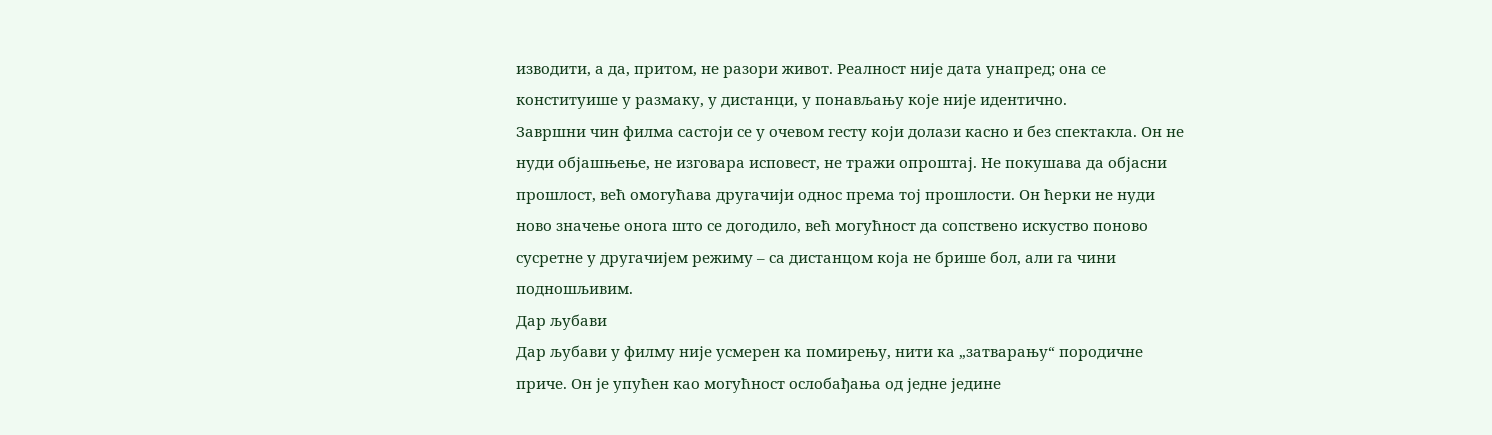изводити, а да, притом, не разори живот. Реалност није дата унапред; она се конституише у размаку, у дистанци, у понављању које није идентично.
Завршни чин филма састоји се у очевом гесту који долази касно и без спектакла. Он не нуди објашњење, не изговара исповест, не тражи опроштај. Не покушава да објасни прошлост, већ омогућава другачији однос према тој прошлости. Он ћерки не нуди ново значење онога што се догодило, већ могућност да сопствено искуство поново сусретне у другачијем режиму – са дистанцом која не брише бол, али га чини подношљивим.
Дар љубави
Дар љубави у филму није усмерен ка помирењу, нити ка „затварању“ породичне приче. Он је упућен као могућност ослобађања од једне једине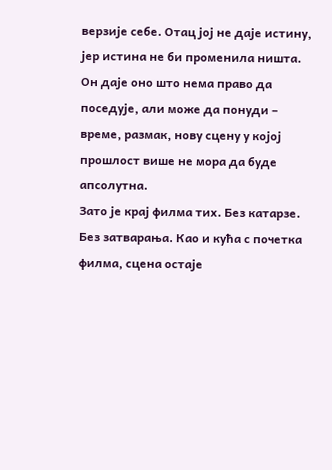верзије себе. Отац јој не даје истину, јер истина не би променила ништа. Он даје оно што нема право да поседује, али може да понуди – време, размак, нову сцену у којој прошлост више не мора да буде апсолутна.
Зато је крај филма тих. Без катарзе. Без затварања. Као и кућа с почетка филма, сцена остаје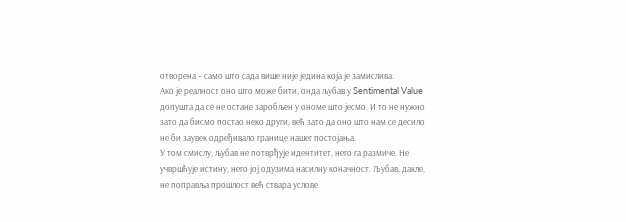отворена – само што сада више није једина која је замислива.
Ако је реалност оно што може бити, онда љубав у Sentimental Value допушта да се не остане заробљен у ономе што јесмо. И то не нужно зато да бисмо постао неко други, већ зато да оно што нам се десило не би заувек одређивало границе нашег постојања.
У том смислу, љубав не потврђује идентитет, него га размиче. Не учвршћује истину, него јој одузима насилну коначност. Љубав, дакле, не поправља прошлост већ ствара услове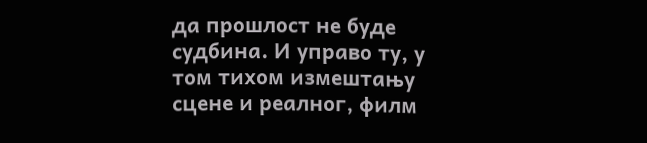да прошлост не буде судбина. И управо ту, у том тихом измештању сцене и реалног, филм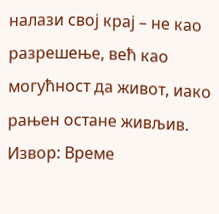налази свој крај – не као разрешење, већ као могућност да живот, иако рањен остане живљив.
Извор: Време